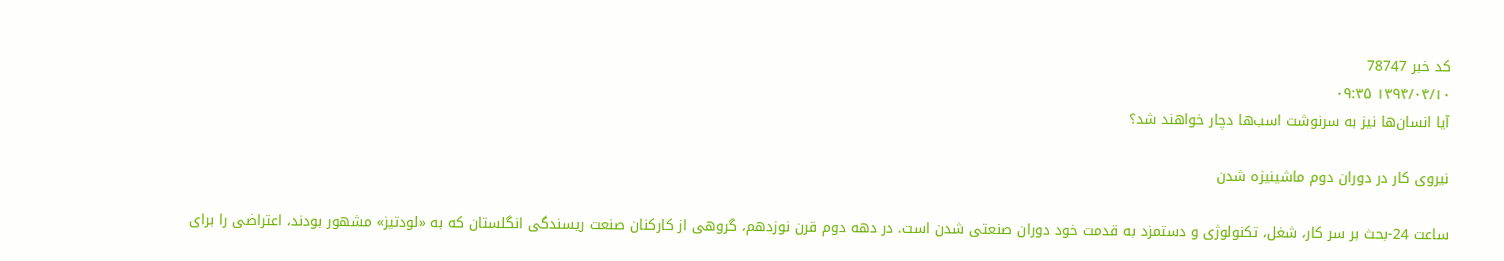کد خبر 78747
۱۳۹۴/۰۴/۱۰ ۰۹:۳۵
آيا انسان‌ها نيز به سرنوشت اسب‌ها دچار خواهند شد؟

نیروی کار در دوران دوم ماشینیزه شدن

ساعت 24-بحث بر سر کار، شغل، تکنولوژی و دستمزد به قدمت خود دوران صنعتی شدن است. در دهه دوم قرن نوزدهم، گروهی از کارکنان صنعت ریسندگی انگلستان که به «لودتیز» مشهور بودند، اعتراضی را برای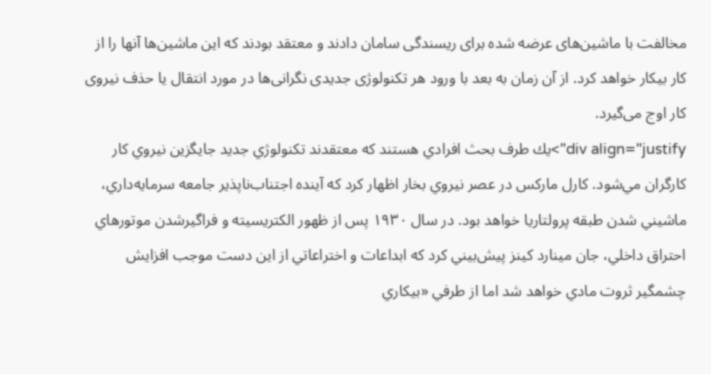مخالفت با ماشین‌های عرضه شده برای ریسندگی سامان دادند و معتقد بودند که این ماشین‌ها آنها را از کار بیکار خواهد کرد. از آن زمان به بعد با ورود هر تکنولوژی جدیدی نگرانی‌ها در مورد انتقال یا حذف نیروی کار اوج می‌گیرد.
div align="justify">يك طرف بحث افرادي هستند كه معتقدند تكنولوژي جديد جايگزين نيروي كار كارگران مي‌شود. كارل ماركس در عصر نيروي بخار اظهار كرد كه آينده اجتناب‌ناپذير جامعه سرمايه‌داري، ماشيني شدن طبقه پرولتاريا خواهد بود. در سال ۱۹۳۰ پس از ظهور الكتريسيته و فراگيرشدن موتورهاي احتراق داخلي، جان مينارد كينز پيش‌بيني كرد كه ابداعات و اختراعاتي از اين دست موجب افزايش چشمگير ثروت مادي خواهد شد اما از طرفي «بيكاري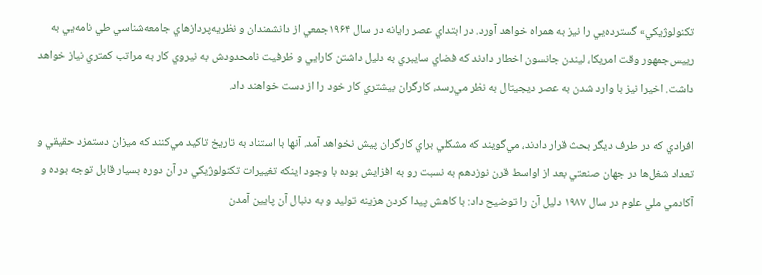تكنولوژيكي» گسترده‌يي را نيز به همراه خواهد آورد. در ابتداي عصر رايانه در سال ۱۹۶۴جمعي از دانشمندان و نظريه‌پردازهاي جامعه‌شناسي طي نامه‌يي به رييس‌جمهور وقت امريكا، ليندن جانسون اخطار دادند كه فضاي سايبري به دليل داشتن كارايي و ظرفيت نامحدودش به نيروي كار به مراتب كمتري نياز خواهد داشت. اخيرا نيز با وارد شدن به عصر ديجيتال به نظر مي‌رسد، كارگران بيشتري كار خود را از دست خواهند داد.

افرادي كه در طرف ديگر بحث قرار دادند، مي‌گويند كه مشكلي براي كارگران پيش نخواهد آمد. آنها با استناد به تاريخ تاكيد مي‌كنند كه ميزان دستمزد حقيقي و تعداد شغل‌ها در جهان صنعتي بعد از اواسط قرن نوزدهم به نسبت رو به افزايش بوده با وجود اينكه تغييرات تكنولوژيكي در آن دوره بسيار قابل توجه بوده و آكادمي ملي علوم در سال ۱۹۸۷ دليل آن را توضيح داد: با كاهش پيدا كردن هزينه توليد و به دنبال آن پايين آمدن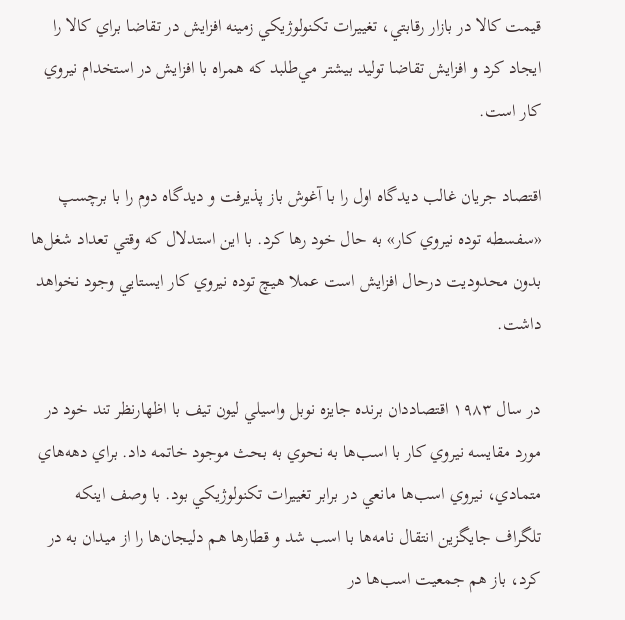قيمت كالا در بازار رقابتي، تغييرات تكنولوژيكي زمينه افزايش در تقاضا براي كالا را ايجاد كرد و افزايش تقاضا توليد بيشتر مي‌طلبد كه همراه با افزايش در استخدام نيروي كار است.

اقتصاد جريان غالب ديدگاه اول را با آغوش باز پذيرفت و ديدگاه دوم را با برچسپ «سفسطه توده نيروي كار» به حال خود رها كرد. با اين استدلال كه وقتي تعداد شغل‌ها بدون محدوديت درحال افزايش است عملا هيچ توده نيروي كار ايستايي وجود نخواهد داشت.

در سال ۱۹۸۳ اقتصاددان برنده جايزه نوبل واسيلي ليون تيف با اظهارنظر تند خود در مورد مقايسه نيروي كار با اسب‌ها به نحوي به بحث موجود خاتمه داد. براي دهه‌هاي متمادي، نيروي اسب‌ها مانعي در برابر تغييرات تكنولوژيكي بود. با وصف اينكه تلگراف جايگزين انتقال نامه‌ها با اسب شد و قطارها هم دليجان‌ها را از ميدان به در كرد، باز هم جمعيت اسب‌ها در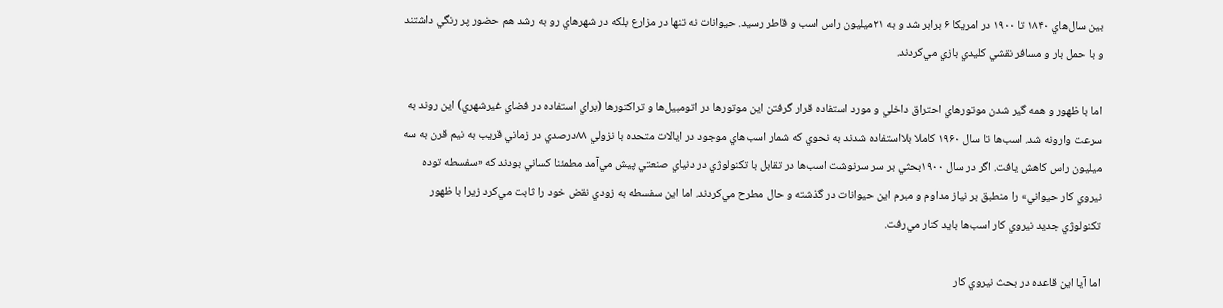بين سال‌هاي ۱۸۴۰ تا ۱۹۰۰ در امريكا ۶ برابر شد و به ۲۱ميليون راس اسب و قاطر رسيد. حيوانات نه تنها در مزارع بلكه در شهرهاي رو به رشد هم حضور پر رنگي داشتند و با حمل بار و مسافر نقشي كليدي بازي مي‌كردند.

اما با ظهور و همه‌ گير شدن موتورهاي احتراق داخلي و مورد استفاده قرار گرفتن اين موتورها در اتومبيل‌ها و تراكتورها (براي استفاده در فضاي غيرشهري) اين روند به سرعت وارونه شد. اسب‌ها تا سال ۱۹۶۰ كاملا بلااستفاده شدند به نحوي كه شمار اسب‌هاي موجود در ايالات متحده با نزولي ۸۸درصدي در زماني قريب به نيم قرن به سه ميليون راس كاهش يافت. اگر در سال ۱۹۰۰بحثي بر سر سرنوشت اسب‌ها در تقابل با تكنولوژي در دنياي صنعتي پيش مي‌آمد مطمئنا كساني بودند كه «سفسطه توده نيروي كار حيواني» را منطبق بر نياز مداوم و مبرم اين حيوانات در گذشته و حال مطرح مي‌كردند. اما اين سفسطه به زودي نقض خود را ثابت مي‌كرد زيرا با ظهور تكنولوژي جديد نيروي كار اسب‌ها بايد كنار مي‌رفت.

اما آيا اين قاعده در بحث نيروي كار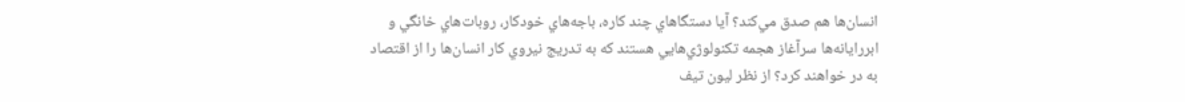انسان‌ها هم صدق مي‌كند؟ آيا دستگاهاي چند كاره، باجه‌هاي خودكار، روبات‌هاي خانگي و ابررايانه‌ها سرآغاز هجمه تكنولوژي‌هايي هستند كه به تدريج نيروي كار انسان‌ها را از اقتصاد به در خواهند كرد؟ از نظر ليون تيف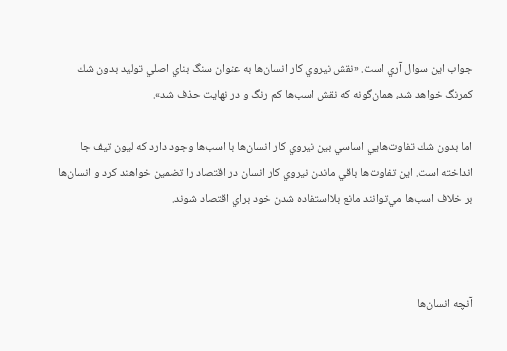جواب اين سوال آري است. «نقش نيروي كار انسان‌ها به عنوان سنگ بناي اصلي توليد بدون شك كمرنگ خواهد شد، همان‌گونه كه نقش اسب‌ها كم رنگ و در نهايت حذف شد».

اما بدون شك تفاوت‌هايي اساسي بين نيروي كار انسان‌ها با اسب‌ها وجود دارد كه ليون تيف جا انداخته است. اين تفاوت‌ها باقي ماندن نيروي كار انسان در اقتصاد را تضمين خواهند كرد و انسان‌ها بر خلاف اسب‌ها مي‌توانند مانع بلااستفاده شدن خود براي اقتصاد شوند.



آنچه انسان‌ها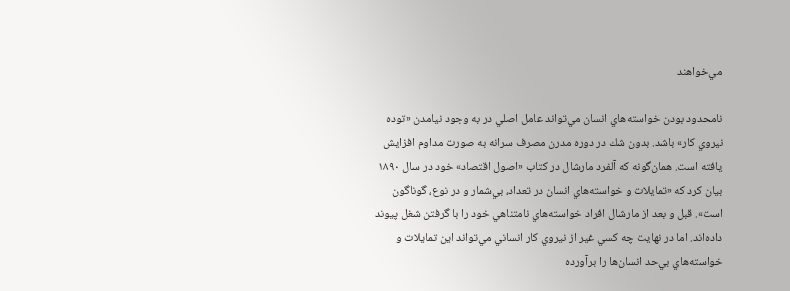مي‌خواهند

نامحدود بودن خواسته‌هاي انسان مي‌تواند عامل اصلي در به وجود نيامدن «توده نيروي كار» باشد. بدون شك در دوره مدرن مصرف سرانه به صورت مداوم افزايش يافته است. همان‌گونه كه آلفرد مارشال در كتاب «اصول اقتصاد» خود در سال ۱۸۹۰ بيان كرد كه «تمايلات و خواسته‌هاي انسان در تعداد، بي‌شمار و در نوع، گوناگون است». قبل و بعد از مارشال افراد خواسته‌هاي نامتناهي خود را با گرفتن شغل پيوند داده‌اند. اما در نهايت چه كسي غير از نيروي كار انساني مي‌تواند اين تمايلات و خواسته‌هاي بي‌حد انسان‌ها را برآورده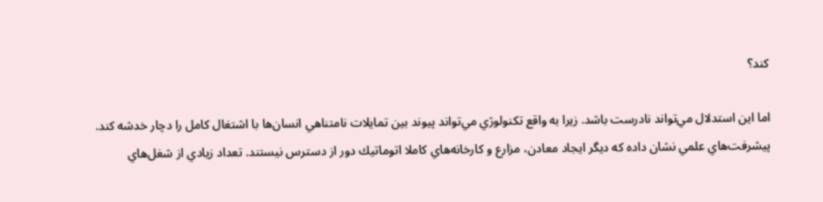كند؟

اما اين استدلال مي‌تواند نادرست باشد. زيرا به واقع تكنولوژي مي‌تواند پيوند بين تمايلات نامتناهي انسان‌ها با اشتغال كامل را دچار خدشه كند. پيشرفت‌هاي علمي نشان داده كه ديگر ايجاد معادن، مزارع و كارخانه‌هاي كاملا اتوماتيك دور از دسترس نيستند. تعداد زيادي از شغل‌هاي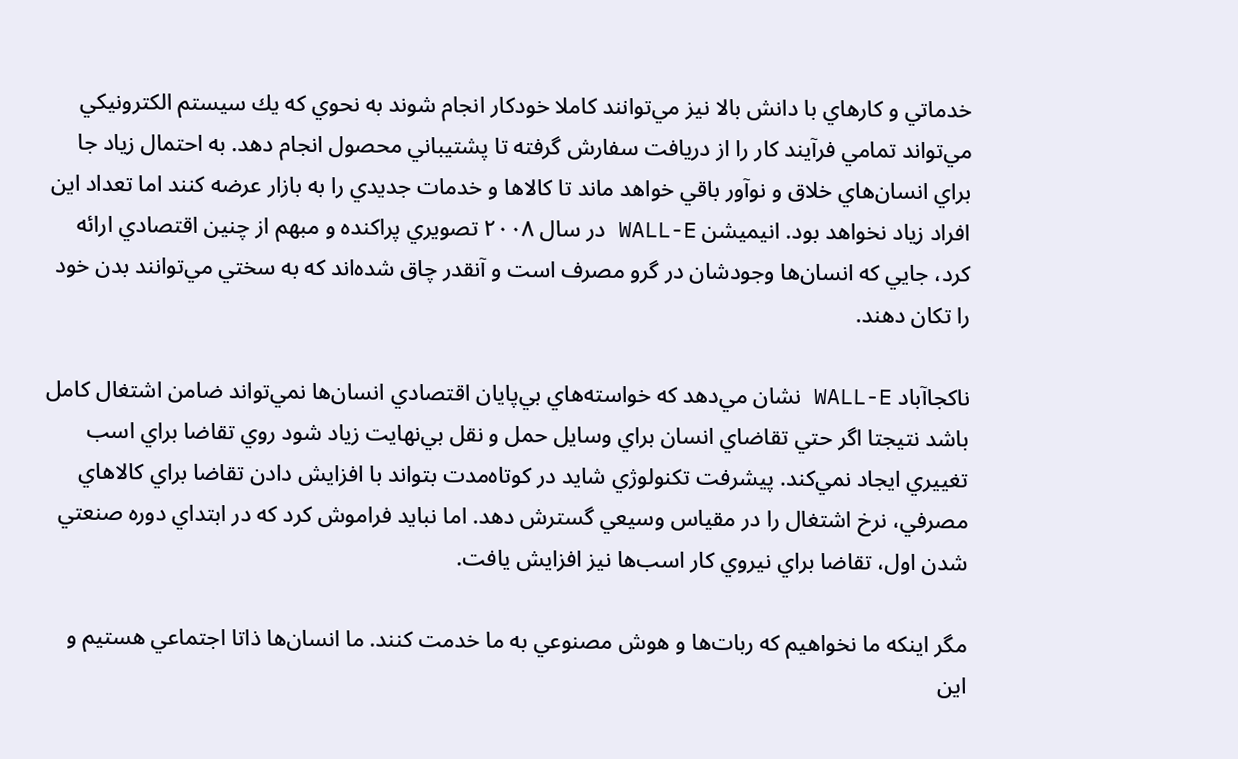خدماتي و كارهاي با دانش بالا نيز مي‌توانند كاملا خودكار انجام شوند به نحوي كه يك سيستم الكترونيكي مي‌تواند تمامي فرآيند كار را از دريافت سفارش گرفته تا پشتيباني محصول انجام دهد. به احتمال زياد جا براي انسان‌هاي خلاق و نوآور باقي خواهد ماند تا كالا‌ها و خدمات جديدي را به بازار عرضه كنند اما تعداد اين افراد زياد نخواهد بود. انيميشن WALL-E در سال ۲۰۰۸ تصويري پراكنده و مبهم از چنين اقتصادي ارائه كرد، جايي كه انسان‌ها وجودشان در گرو مصرف است و آنقدر چاق شده‌اند كه به سختي مي‌توانند بدن خود را تكان دهند.

ناكجاآباد WALL-E نشان مي‌دهد كه خواسته‌هاي بي‌پايان اقتصادي انسان‌ها نمي‌تواند ضامن اشتغال كامل باشد نتيجتا اگر حتي تقاضاي انسان براي وسايل حمل و نقل بي‌نهايت زياد شود روي تقاضا براي اسب تغييري ايجاد نمي‌كند. پيشرفت تكنولوژي شايد در كوتاه‌مدت بتواند با افزايش دادن تقاضا براي كالا‌هاي مصرفي، نرخ اشتغال را در مقياس وسيعي گسترش دهد. اما نبايد فراموش كرد كه در ابتداي دوره صنعتي شدن اول، تقاضا براي نيروي كار اسب‌ها نيز افزايش يافت.

مگر اينكه ما نخواهيم كه ربات‌ها و هوش مصنوعي به ما خدمت كنند. ما انسان‌ها ذاتا اجتماعي هستيم و اين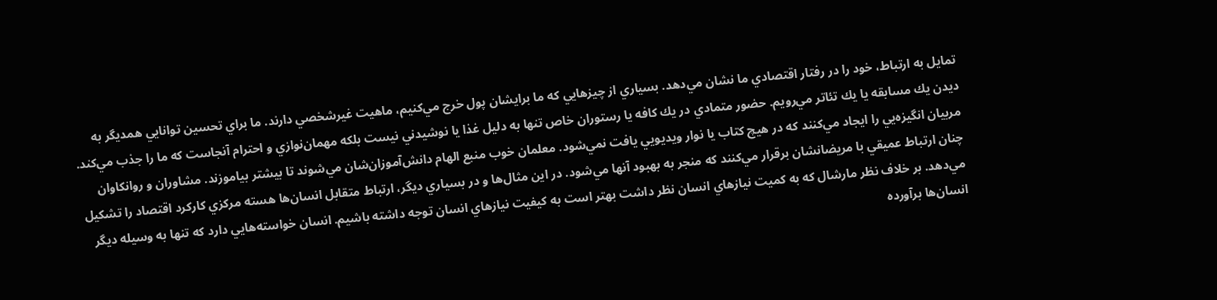تمايل به ارتباط، خود را در رفتار اقتصادي ما نشان مي‌دهد. بسياري از چيزهايي كه ما برايشان پول خرج مي‌كنيم، ماهيت غيرشخصي دارند. ما براي تحسين توانايي همديگر به ديدن يك مسابقه يا يك تئاتر مي‌رويم. حضور متمادي در يك كافه يا رستوران خاص تنها به دليل غذا يا نوشيدني نيست بلكه مهمان‌نوازي و احترام آنجاست كه ما را جذب مي‌كند. مربيان انگيزه‌يي را ايجاد مي‌كنند كه در هيچ كتاب يا نوار ويديويي يافت نمي‌شود. معلمان خوب منبع الهام دانش‌آموزان‌شان مي‌شوند تا بيشتر بياموزند. مشاوران و روانكاوان چنان ارتباط عميقي با مريضانشان برقرار مي‌كنند كه منجر به بهبود آنها مي‌شود. در اين مثال‌ها و در بسياري ديگر، ارتباط متقابل انسان‌ها هسته مركزي كاركرد اقتصاد را تشكيل مي‌دهد. بر خلاف نظر مارشال كه به كميت نيازهاي انسان نظر داشت بهتر است به كيفيت نيازهاي انسان توجه داشته باشيم. انسان خواسته‌هايي دارد كه تنها به وسيله ديگر انسان‌ها برآورده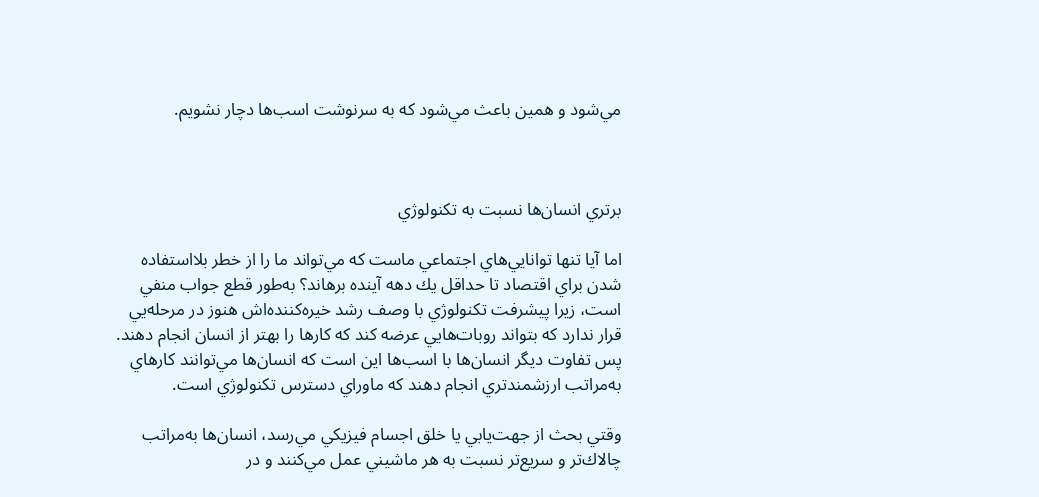مي‌شود و همين باعث مي‌شود كه به سرنوشت اسب‌ها دچار نشويم.



برتري انسان‌ها نسبت به تكنولوژي

اما آيا تنها توانايي‌هاي اجتماعي ماست كه مي‌تواند ما را از خطر بلااستفاده شدن براي اقتصاد تا حداقل يك دهه آينده برهاند؟ به‌طور قطع جواب منفي است، زيرا پيشرفت تكنولوژي با وصف رشد خيره‌كننده‌اش هنوز در مرحله‌يي قرار ندارد كه بتواند روبات‌هايي عرضه كند كه كارها را بهتر از انسان انجام دهند. پس تفاوت ديگر انسان‌ها با اسب‌ها اين است كه انسان‌ها مي‌توانند كارهاي به‌مراتب ارزشمند‌تري انجام دهند كه ماوراي دسترس تكنولوژي است.

وقتي بحث از جهت‌يابي يا خلق اجسام فيزيكي مي‌رسد، انسان‌ها به‌مراتب چالاك‌تر و سريع‌تر نسبت به هر ماشيني عمل مي‌كنند و در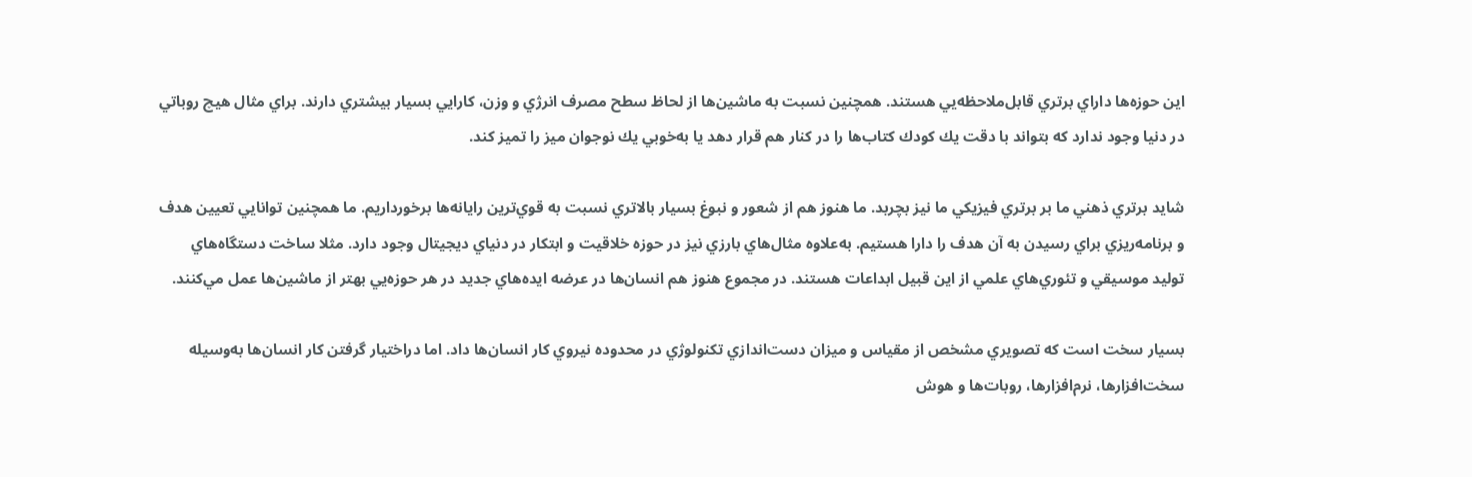اين حوزه‌ها داراي برتري قابل‌ملاحظه‌يي هستند. همچنين نسبت به ماشين‌ها از لحاظ سطح مصرف انرژي و وزن، كارايي بسيار بيشتري دارند. براي مثال هيچ روباتي در دنيا وجود ندارد كه بتواند با دقت يك كودك كتاب‌ها را در كنار هم قرار دهد يا به‌خوبي يك نوجوان ميز را تميز كند.

شايد برتري ذهني ما بر برتري فيزيكي ما نيز بچربد. ما هنوز هم از شعور و نبوغ بسيار بالاتري نسبت به قوي‌ترين رايانه‌ها برخورداريم. ما همچنين توانايي تعيين هدف و برنامه‌ريزي براي رسيدن به آن هدف را دارا هستيم. به‌علاوه مثال‌هاي بارزي نيز در حوزه خلاقيت و ابتكار در دنياي ديجيتال وجود دارد. مثلا ساخت دستگاه‌هاي توليد موسيقي و تئوري‌هاي علمي از اين قبيل ابداعات هستند. در مجموع هنوز هم انسان‌ها در عرضه ايده‌هاي جديد در هر حوزه‌يي بهتر از ماشين‌ها عمل مي‌كنند.

بسيار سخت است كه تصويري مشخص از مقياس و ميزان دست‌اندازي تكنولوژي در محدوده نيروي كار انسان‌ها داد. اما دراختيار گرفتن كار انسان‌ها به‌وسيله سخت‌افزار‌ها، نرم‌افزارها، روبات‌ها و هوش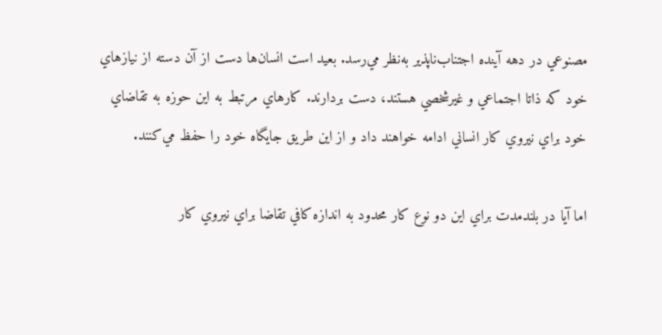مصنوعي در دهه آينده اجتناب‌ناپذير به‌نظر مي‌رسد. بعيد است انسان‌ها دست از آن دسته از نيازهاي خود كه ذاتا اجتماعي و غيرشخصي هستند، دست بردارند. كارهاي مرتبط به اين حوزه به تقاضاي خود براي نيروي كار انساني ادامه خواهند داد و از اين طريق جايگاه خود را حفظ مي‌كنند.

اما آيا در بلندمدت براي اين دو نوع كار محدود به اندازه كافي تقاضا براي نيروي كار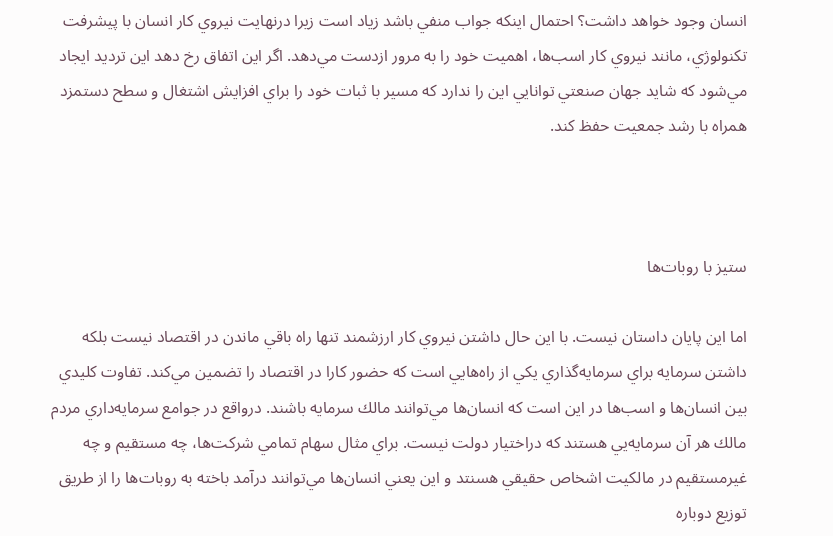انسان وجود خواهد داشت؟ احتمال اينكه جواب منفي باشد زياد است زيرا درنهايت نيروي كار انسان با پيشرفت تكنولوژي، مانند نيروي كار اسب‌ها، اهميت خود را به مرور ازدست مي‌دهد. اگر اين اتفاق رخ دهد اين ترديد ايجاد مي‌شود كه شايد جهان صنعتي توانايي اين را ندارد كه مسير با ثبات خود را براي افزايش اشتغال و سطح دستمزد همراه با رشد جمعيت حفظ كند.



ستيز با روبات‌ها

اما اين پايان داستان نيست. با اين حال داشتن نيروي كار ارزشمند تنها راه باقي ماندن در اقتصاد نيست بلكه داشتن سرمايه براي سرمايه‌گذاري يكي از راه‌هايي است كه حضور كارا در اقتصاد را تضمين مي‌كند. تفاوت كليدي بين انسان‌ها و اسب‌ها در اين است كه انسان‌ها مي‌توانند مالك سرمايه باشند. درواقع در جوامع سرمايه‌داري مردم مالك هر آن سرمايه‌يي هستند كه دراختيار دولت نيست. براي مثال سهام تمامي شركت‌ها، چه مستقيم و چه غيرمستقيم در مالكيت اشخاص حقيقي هسنتد و اين يعني انسان‌ها مي‌توانند درآمد باخته به روبات‌ها را از طريق توزيع دوباره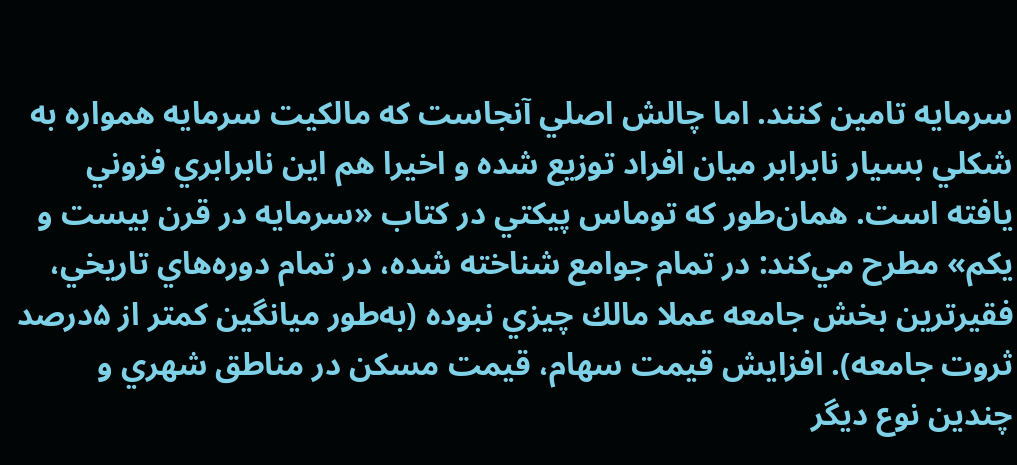سرمايه تامين كنند. اما چالش اصلي آنجاست كه مالكيت سرمايه همواره به شكلي بسيار نابرابر ميان افراد توزيع شده و اخيرا هم اين نابرابري فزوني يافته است. همان‌طور كه توماس پيكتي در كتاب «سرمايه در قرن بيست و يكم» مطرح مي‌كند: در تمام جوامع شناخته شده، در تمام دوره‌هاي تاريخي، فقير‌ترين بخش جامعه عملا مالك چيزي نبوده (به‌طور ميانگين كمتر از ۵درصد ثروت جامعه). افزايش قيمت سهام، قيمت مسكن در مناطق شهري و چندين نوع ديگر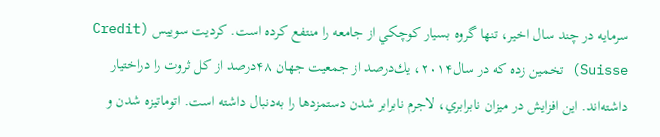سرمايه در چند سال اخير، تنها گروه بسيار كوچكي از جامعه را منتفع كرده است. كرديت سوييس (Credit Suisse) تخمين زده كه در سال۲۰۱۴، يك‌درصد از جمعيت جهان ۴۸درصد از كل ثروت را دراختيار داشته‌اند. اين افزايش در ميزان نابرابري، لاجرم نابرابر شدن دستمزد‌ها را به‌دنبال داشته است. اتوماتيزه شدن و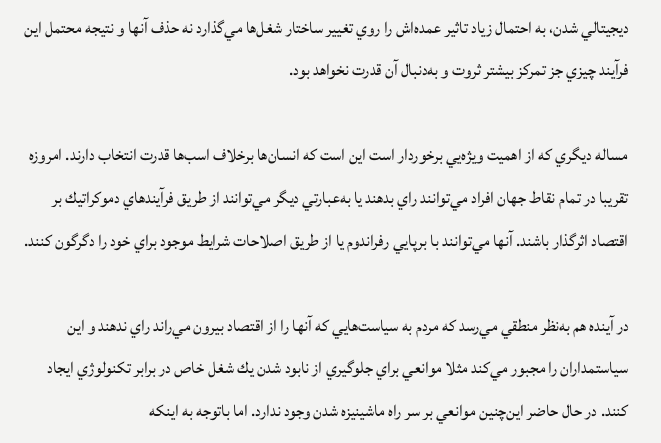ديجيتالي شدن، به احتمال زياد تاثير عمده‌اش را روي تغيير ساختار شغل‌ها مي‌گذارد نه حذف آنها و نتيجه محتمل اين فرآيند چيزي جز تمركز بيشتر ثروت و به‌دنبال آن قدرت نخواهد بود.

مساله ديگري كه از اهميت ويژه‌يي برخوردار است اين است كه انسان‌ها برخلاف اسب‌ها قدرت انتخاب دارند. امروزه تقريبا در تمام نقاط جهان افراد مي‌توانند راي بدهند يا به‌عبارتي ديگر مي‌توانند از طريق فرآيندهاي دموكراتيك بر اقتصاد اثرگذار باشند. آنها مي‌توانند با برپايي رفراندوم يا از طريق اصلاحات شرايط موجود براي خود را دگرگون كنند.

در آينده هم به‌نظر منطقي مي‌رسد كه مردم به سياست‌هايي كه آنها را از اقتصاد بيرون مي‌راند راي ندهند و اين سياستمداران را مجبور مي‌كند مثلا موانعي براي جلو‌گيري از نابود شدن يك شغل خاص در برابر تكنولوژي ايجاد كنند. در حال حاضر اين‌چنين موانعي بر سر راه ماشينيزه شدن وجود ندارد. اما باتوجه به اينكه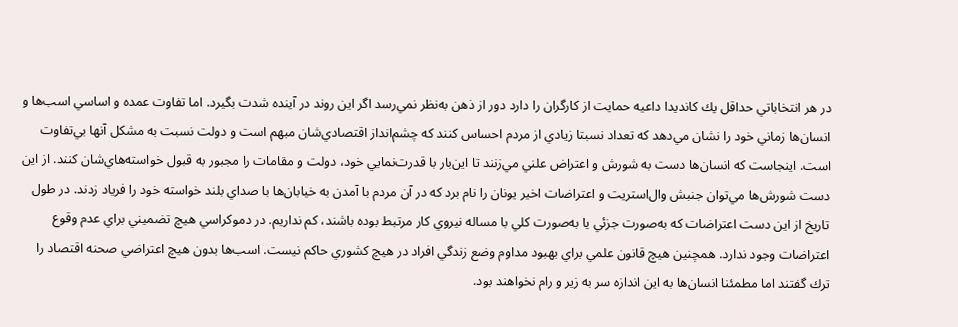در هر انتخاباتي حداقل يك كانديدا داعيه حمايت از كارگران را دارد دور از ذهن به‌نظر نمي‌رسد اگر اين روند در آينده شدت بگيرد. اما تفاوت عمده و اساسي اسب‌ها و انسان‌ها زماني خود را نشان مي‌دهد كه تعداد نسبتا زيادي از مردم احساس كنند كه چشم‌انداز اقتصادي‌شان مبهم است و دولت نسبت به مشكل آنها بي‌تفاوت است. اينجاست كه انسان‌ها دست به شورش و اعتراض علني مي‌زنند تا اين‌بار با قدرت‌نمايي خود، دولت و مقامات را مجبور به قبول خواسته‌هاي‌شان كنند. از اين دست شورش‌ها مي‌توان جنبش وال‌استريت و اعتراضات اخير يونان را نام برد كه در آن مردم با آمدن به خيابان‌ها با صداي بلند خواسته خود را فرياد زدند. در طول تاريخ از اين دست اعتراضات كه به‌صورت جزئي يا به‌صورت كلي با مساله نيروي كار مرتبط بوده باشند، كم نداريم. در دموكراسي هيچ تضميني براي عدم وقوع اعتراضات وجود ندارد. همچنين هيچ قانون علمي براي بهبود مداوم وضع زندگي افراد در هيچ كشوري حاكم نيست. اسب‌ها بدون هيچ اعتراضي صحنه اقتصاد را ترك گفتند اما مطمئنا انسان‌ها به اين اندازه سر به زير و رام نخواهند بود.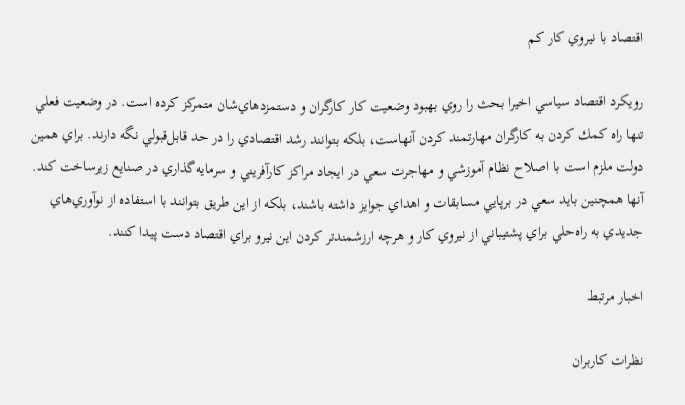اقتصاد با نيروي كار كم

رويكرد اقتصاد سياسي اخيرا بحث را روي بهبود وضعيت كار كارگران و دستمزدهاي‌شان متمركز كرده است. در وضعيت فعلي تنها راه كمك كردن به كارگران مهارتمند كردن آنهاست، بلكه بتوانند رشد اقتصادي را در حد قابل‌قبولي نگه دارند. براي همين دولت ملزم است با اصلاح نظام آموزشي و مهاجرت سعي در ايجاد مراكز كارآفريني و سرمايه‌گذاري در صنايع زيرساخت كند. آنها همچنين بايد سعي در برپايي مسابقات و اهداي جوايز داشته باشند، بلكه از اين طريق بتوانند با استفاده از نوآوري‌هاي جديدي به راه‌حلي براي پشتيباني از نيروي كار و هرچه ارزشمند‌تر كردن اين نيرو براي اقتصاد دست پيدا كنند.

اخبار مرتبط

نظرات کاربران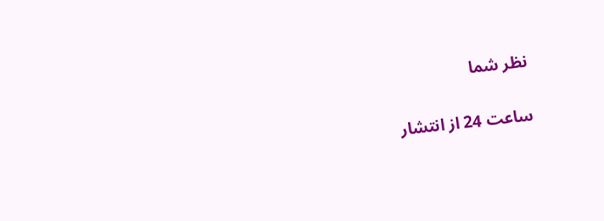نظر شما

ساعت 24 از انتشار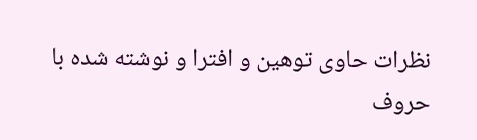نظرات حاوی توهین و افترا و نوشته شده با حروف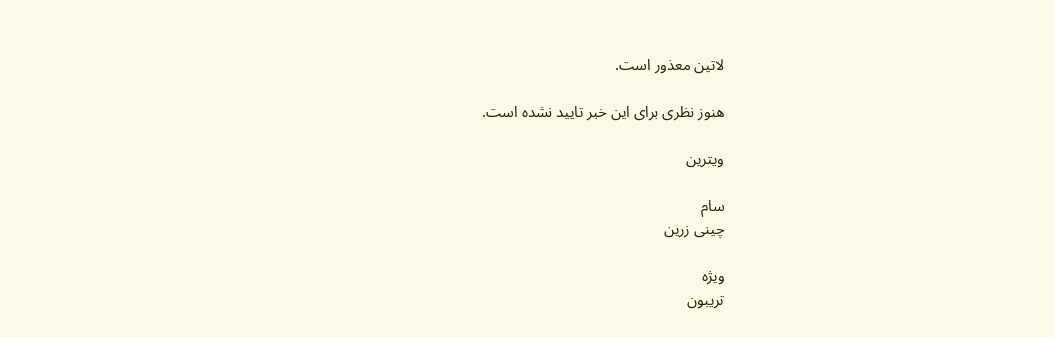لاتین معذور است.

هنوز نظری برای این خبر تایید نشده است.

ویترین

سام
چینی زرین

ویژه
تریبون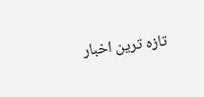تازه ترین اخبار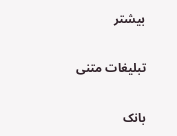بیشتر

تبلیغات متنی

بانک